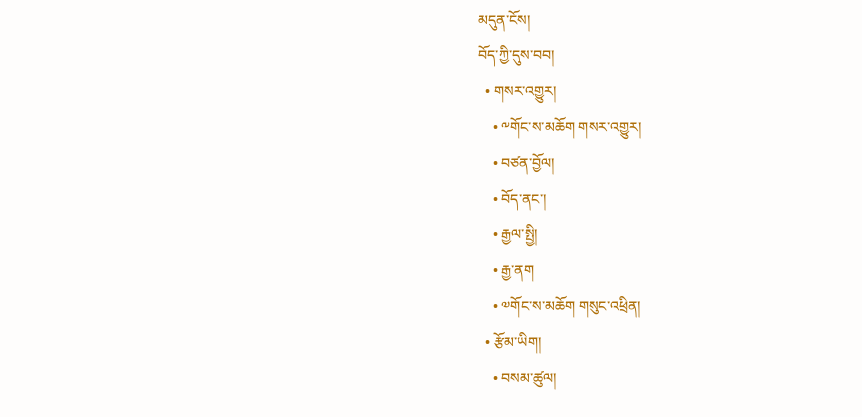མདུན་ངོས།
བོད་ཀྱི་དུས་བབ།
  • གསར་འགྱུར།
    • ༸གོང་ས་མཆོག གསར་འགྱུར།
    • བཙན་བྱོལ།
    • བོད་ནང་།
    • རྒྱལ་སྤྱི།
    • རྒྱ་ནག
    • ༧གོང་ས་མཆོག གསུང་འཕྲིན།
  • རྩོམ་ཡིག།
    • བསམ་ཚུལ།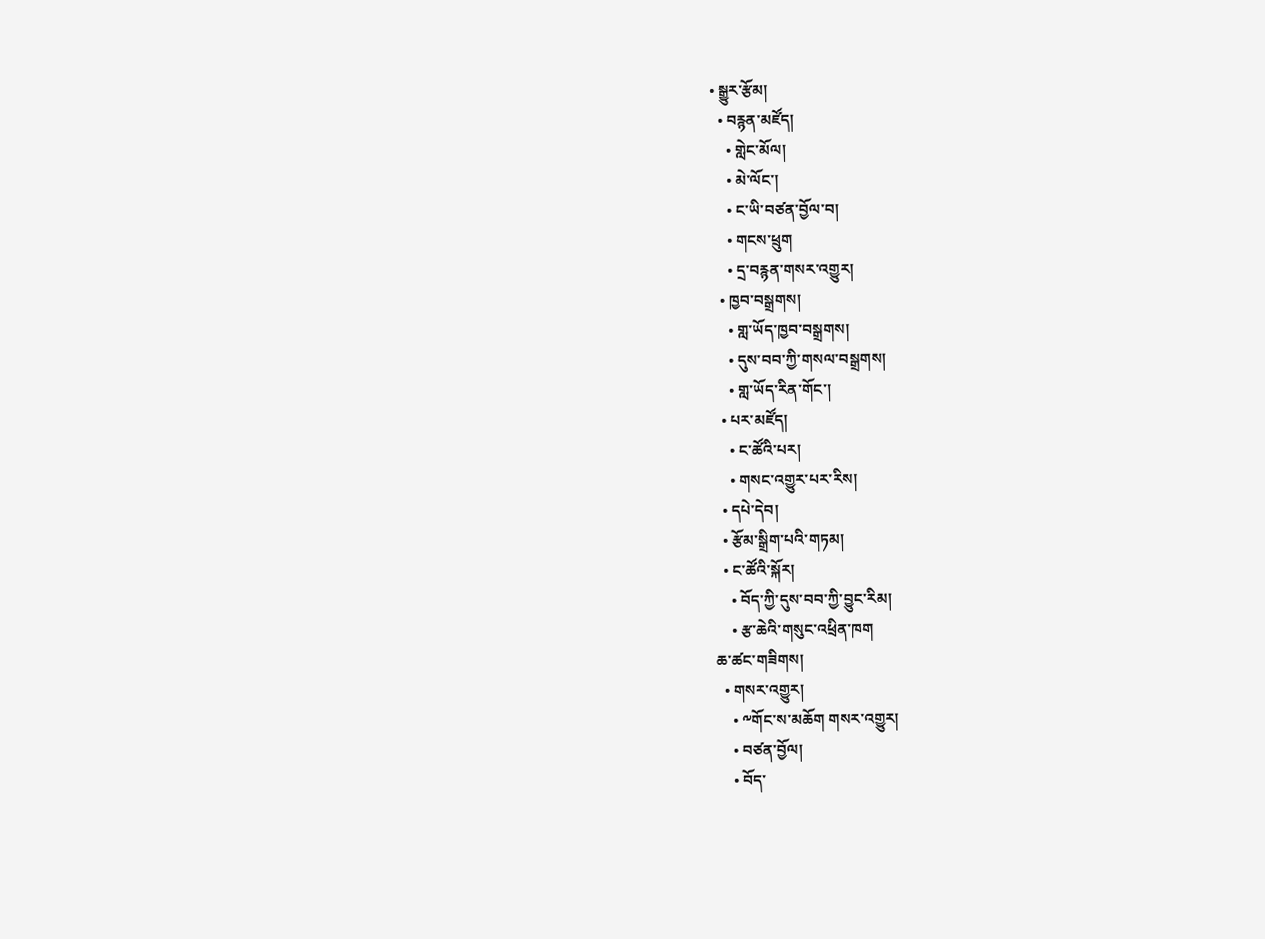• སྒྱུར་རྩོམ།
  • བརྙན་མཛོད།
    • གླེང་མོལ།
    • མེ་ལོང་།
    • ང་ཡི་བཙན་བྱོལ་བ།
    • གངས་ཕྲུག
    • དྲ་བརྙན་གསར་འགྱུར།
  • ཁྱབ་བསྒྲགས།
    • གླ་ཡོད་ཁྱབ་བསྒྲགས།
    • དུས་བབ་ཀྱི་གསལ་བསྒྲགས།
    • གླ་ཡོད་རིན་གོང་།
  • པར་མཛོད།
    • ང་ཚོའི་པར།
    • གསང་འགྱུར་པར་རིས།
  • དཔེ་དེབ།
  • རྩོམ་སྒྲིག་པའི་གཏམ།
  • ང་ཚོའི་སྐོར།
    • བོད་ཀྱི་དུས་བབ་ཀྱི་བྱུང་རིམ།
    • རྩ་ཆེའི་གསུང་འཕྲིན་ཁག
ཆ་ཚང་གཟིགས།
  • གསར་འགྱུར།
    • ༸གོང་ས་མཆོག གསར་འགྱུར།
    • བཙན་བྱོལ།
    • བོད་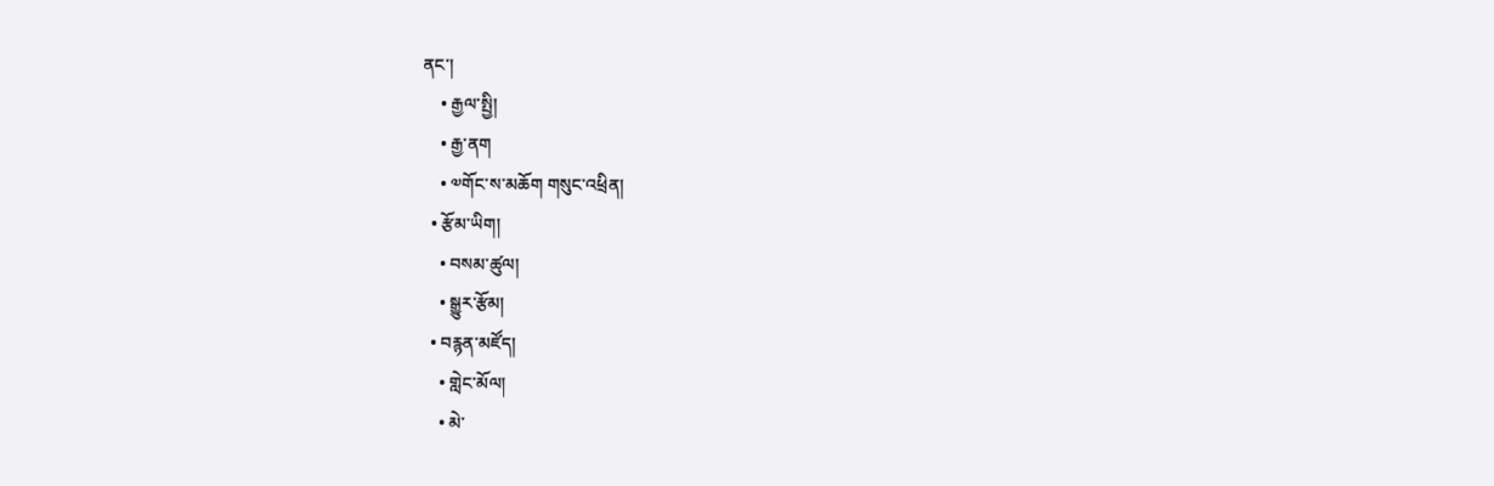ནང་།
    • རྒྱལ་སྤྱི།
    • རྒྱ་ནག
    • ༧གོང་ས་མཆོག གསུང་འཕྲིན།
  • རྩོམ་ཡིག།
    • བསམ་ཚུལ།
    • སྒྱུར་རྩོམ།
  • བརྙན་མཛོད།
    • གླེང་མོལ།
    • མེ་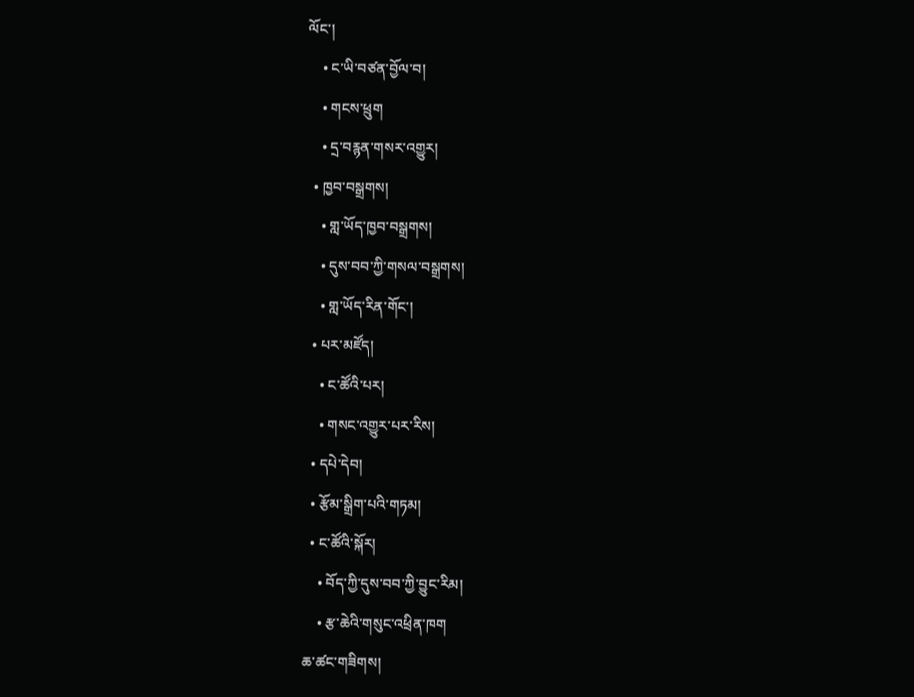ལོང་།
    • ང་ཡི་བཙན་བྱོལ་བ།
    • གངས་ཕྲུག
    • དྲ་བརྙན་གསར་འགྱུར།
  • ཁྱབ་བསྒྲགས།
    • གླ་ཡོད་ཁྱབ་བསྒྲགས།
    • དུས་བབ་ཀྱི་གསལ་བསྒྲགས།
    • གླ་ཡོད་རིན་གོང་།
  • པར་མཛོད།
    • ང་ཚོའི་པར།
    • གསང་འགྱུར་པར་རིས།
  • དཔེ་དེབ།
  • རྩོམ་སྒྲིག་པའི་གཏམ།
  • ང་ཚོའི་སྐོར།
    • བོད་ཀྱི་དུས་བབ་ཀྱི་བྱུང་རིམ།
    • རྩ་ཆེའི་གསུང་འཕྲིན་ཁག
ཆ་ཚང་གཟིགས།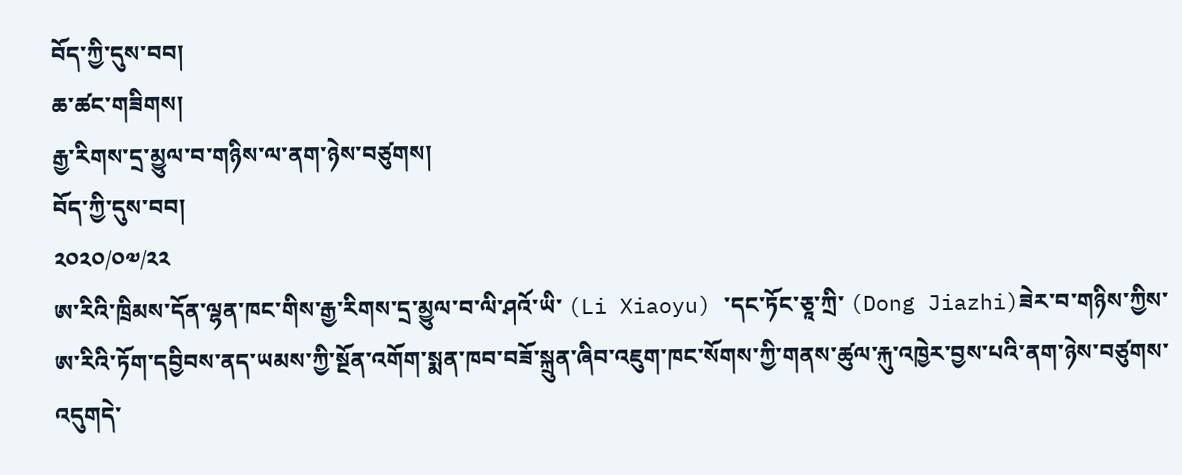བོད་ཀྱི་དུས་བབ།
ཆ་ཚང་གཟིགས།
རྒྱ་རིགས་དྲ་མྱུལ་བ་གཉིས་ལ་ནག་ཉེས་བཙུགས།
བོད་ཀྱི་དུས་བབ།
༢༠༢༠/༠༧/༢༢
ཨ་རིའི་ཁྲིམས་དོན་ལྷན་ཁང་གིས་རྒྱ་རིགས་དྲ་མྱུལ་བ་ལི་ཤའོ་ཡི་ (Li Xiaoyu) ་དང་ཏོང་ཅཱ་ཀྲི་ (Dong Jiazhi)ཟེར་བ་གཉིས་ཀྱིས་ཨ་རིའི་ཏོག་དབྱིབས་ནད་ཡམས་ཀྱི་སྔོན་འགོག་སྨན་ཁབ་བཟོ་སྐྲུན་ཞིབ་འཇུག་ཁང་སོགས་ཀྱི་གནས་ཚུལ་རྐུ་འཁྱེར་བྱས་པའི་ནག་ཉེས་བཙུགས་འདུགདེ་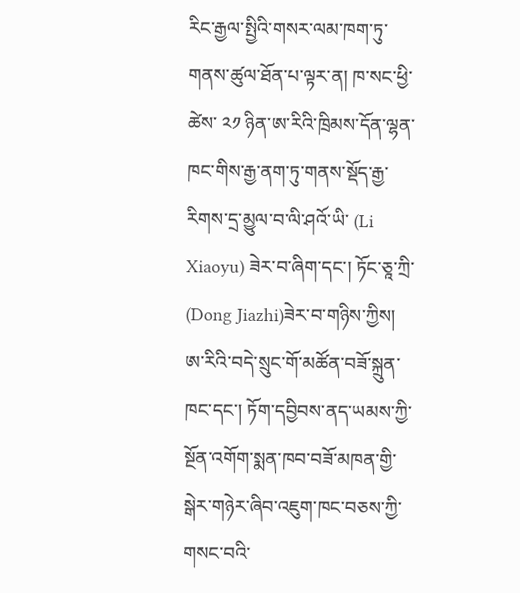རིང་རྒྱལ་སྤྱིའི་གསར་ལམ་ཁག་ཏུ་གནས་ཚུལ་ཐོན་པ་ལྟར་ན། ཁ་སང་ཕྱི་ཚེས་ ༢༡ ཉིན་ཨ་རིའི་ཁྲིམས་དོན་ལྷན་ཁང་གིས་རྒྱ་ནག་ཏུ་གནས་སྡོད་རྒྱ་རིགས་དྲ་མྱུལ་བ་ལི་ཤའོ་ཡི་ (Li Xiaoyu) ཟེར་བ་ཞིག་དང་། ཏོང་ཅཱ་ཀྲི་ (Dong Jiazhi)ཟེར་བ་གཉིས་ཀྱིས། ཨ་རིའི་བདེ་སྲུང་གོ་མཚོན་བཟོ་སྐྲུན་ཁང་དང་། ཏོག་དབྱིབས་ནད་ཡམས་ཀྱི་སྔོན་འགོག་སྨན་ཁབ་བཟོ་མཁན་གྱི་སྒེར་གཉེར་ཞིབ་འཇུག་ཁང་བཅས་ཀྱི་གསང་བའི་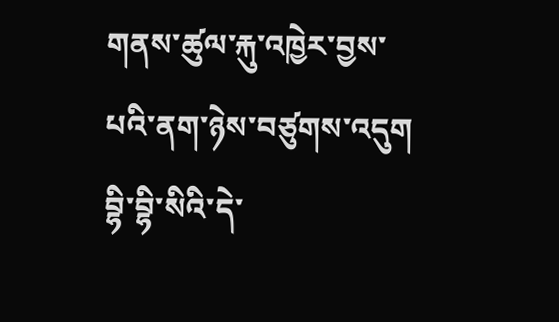གནས་ཚུལ་རྐུ་འཁྱེར་བྱས་པའི་ནག་ཉེས་བཙུགས་འདུག
བྷི་བྷི་སིའི་དེ་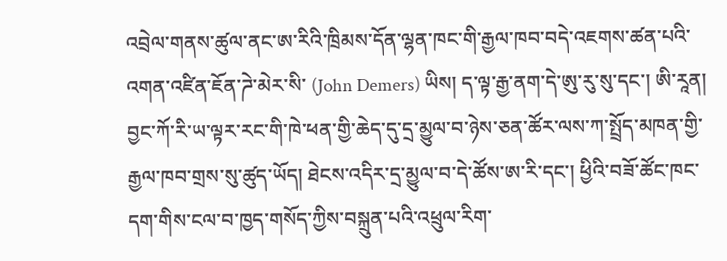འབྲེལ་གནས་ཚུལ་ནང་ཨ་རིའི་ཁྲིམས་དོན་ལྷན་ཁང་གི་རྒྱལ་ཁབ་བདེ་འཇགས་ཚན་པའི་འགན་འཛིན་ཇོན་ཌེ་མེར་སི་ (John Demers) ཡིས། ད་ལྟ་རྒྱ་ནག་དེ་ཨུ་རུ་སུ་དང་། ཨི་རཱན། བྱང་ཀོ་རི་ཡ་ལྟར་རང་གི་ཁེ་ཕན་གྱི་ཆེད་དུ་དྲ་མྱུལ་བ་ཉེས་ཅན་ཚོར་ལས་ཀ་སྤྲོད་མཁན་གྱི་རྒྱལ་ཁབ་གྲས་སུ་ཚུད་ཡོད། ཐེངས་འདིར་དྲ་མྱུལ་བ་དེ་ཚོས་ཨ་རི་དང་། ཕྱིའི་བཟོ་ཚོང་ཁང་དག་གིས་ངལ་བ་ཁྱད་གསོད་ཀྱིས་བསྐྲུན་པའི་འཕྲུལ་རིག་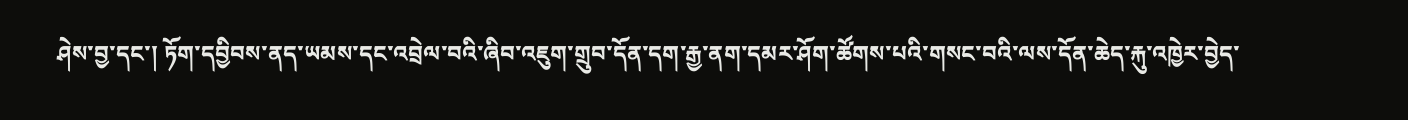ཤེས་བྱ་དང་། ཏོག་དབྱིབས་ནད་ཡམས་དང་འབྲེལ་བའི་ཞིབ་འཇུག་གྲུབ་དོན་དག་རྒྱ་ནག་དམར་ཤོག་ཚོགས་པའི་གསང་བའི་ལས་དོན་ཆེད་རྐུ་འཁྱེར་བྱེད་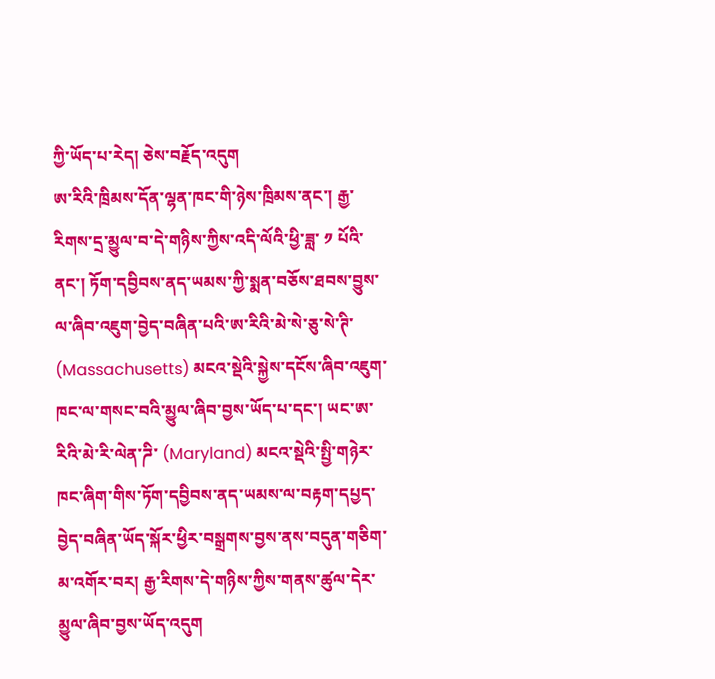ཀྱི་ཡོད་པ་རེད། ཅེས་བརྗོད་འདུག
ཨ་རིའི་ཁྲིམས་དོན་ལྷན་ཁང་གི་ཉེས་ཁྲིམས་ནང་། རྒྱ་རིགས་དྲ་མྱུལ་བ་དེ་གཉིས་ཀྱིས་འདི་ལོའི་ཕྱི་ཟླ་ ༡ པོའི་ནང་། ཏོག་དབྱིབས་ནད་ཡམས་ཀྱི་སྨན་བཅོས་ཐབས་བྱུས་ལ་ཞིབ་འཇུག་བྱེད་བཞིན་པའི་ཨ་རིའི་མེ་སེ་ཅུ་སེ་ཊི་ (Massachusetts) མངའ་སྡེའི་སྐྱེས་དངོས་ཞིབ་འཇུག་ཁང་ལ་གསང་བའི་མྱུལ་ཞིབ་བྱས་ཡོད་པ་དང་། ཡང་ཨ་རིའི་མེ་རི་ལེན་ཌི་ (Maryland) མངའ་སྡེའི་སྤྱི་གཉེར་ཁང་ཞིག་གིས་ཏོག་དབྱིབས་ནད་ཡམས་ལ་བརྟག་དཔྱད་བྱེད་བཞིན་ཡོད་སྐོར་ཕྱིར་བསྒྲགས་བྱས་ནས་བདུན་གཅིག་མ་འགོར་བར། རྒྱ་རིགས་དེ་གཉིས་ཀྱིས་གནས་ཚུལ་དེར་མྱུལ་ཞིབ་བྱས་ཡོད་འདུག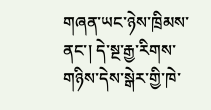གཞན་ཡང་ཉེས་ཁྲིམས་ནང་། དེ་སྔ་རྒྱ་རིགས་གཉིས་དེས་སྒེར་གྱི་ཁེ་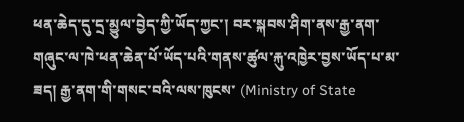ཕན་ཆེད་དུ་དྲ་མྱུལ་བྱེད་ཀྱི་ཡོད་ཀྱང་། བར་སྐབས་ཤིག་ནས་རྒྱ་ནག་གཞུང་ལ་ཁེ་ཕན་ཆེན་པོ་ཡོད་པའི་གནས་ཚུལ་རྐུ་འཁྱེར་བྱས་ཡོད་པ་མ་ཟད། རྒྱ་ནག་གི་གསང་བའི་ལས་ཁུངས་ (Ministry of State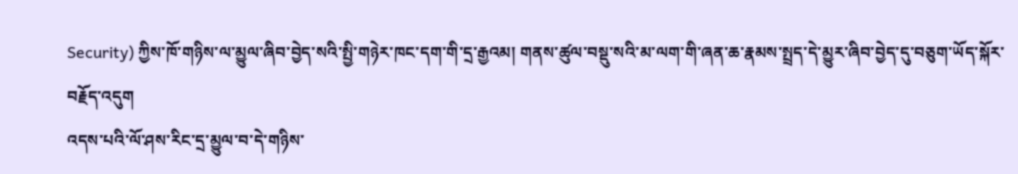Security) ཀྱིས་ཁོ་གཉིས་ལ་མྱུལ་ཞིབ་བྱེད་སའི་སྤྱི་གཉེར་ཁང་དག་གི་དྲ་རྒྱའམ། གནས་ཚུལ་བསྡུ་སའི་མ་ལག་གི་ཞན་ཆ་རྣམས་སྤྲད་དེ་མྱུར་ཞིབ་བྱེད་དུ་བཅུག་ཡོད་སྐོར་བརྗོད་འདུག
འདས་པའི་ལོ་ཤས་རིང་དྲ་མྱུལ་བ་དེ་གཉིས་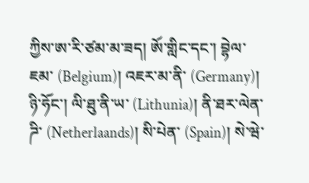ཀྱིས་ཨ་རི་ཙམ་མ་ཟད། ཨོ་གླིང་དང་། བྷེལ་ཇམ་ (Belgium)། འཇར་མ་ནི་ (Germany)། ཉི་ཧོང་། ལི་ཐུ་ནི་ཡ་ (Lithunia)། ནི་ཐར་ལེན་ཌི་ (Netherlaands)། སི་པེན་ (Spain)། སེ་ཝེ་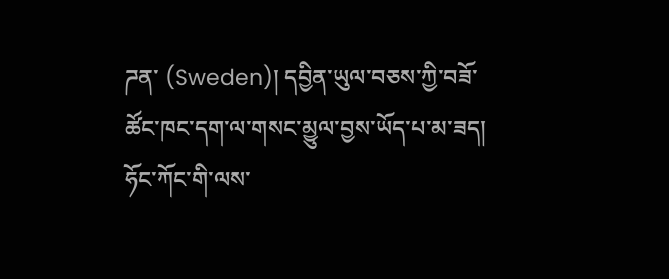ཌན་ (Sweden)། དབྱིན་ཡུལ་བཅས་ཀྱི་བཟོ་ཚོང་ཁང་དག་ལ་གསང་མྱུལ་བྱས་ཡོད་པ་མ་ཟད། ཧོང་ཀོང་གི་ལས་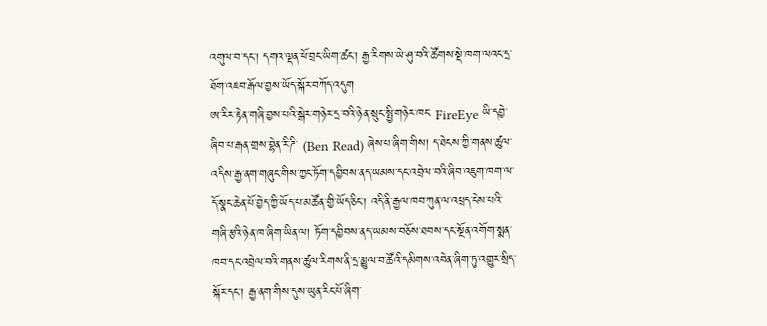འགུལ་བ་དང་། དགའ་ལྡན་ཕོ་བྲང་ཡིག་ཚང་། རྒྱ་རིགས་ཡེ་ཤུ་བའི་ཚོགས་སྡེ་ཁག་ལའང་དྲ་ཐོག་འཇབ་རྒོལ་བྱས་ཡོད་སྐོར་བཀོད་འདུག
ཨ་རིར་རྟེན་གཞི་བྱས་པའི་སྒེར་གཉེར་དྲ་བའི་ཉེན་སྲུང་སྤྱི་གཉེར་ཁང་ FireEye ཡི་དབྱེ་ཞིབ་པ་རྒན་གྲས་བྷེན་རི་ཌི་ (Ben Read) ཞེས་པ་ཞིག་གིས། ད་ཐེངས་ཀྱི་གནས་ཚུལ་འདིས་རྒྱ་ནག་གཞུང་གིས་ཀྱང་ཏོག་དབྱིབས་ནད་ཡམས་དང་འབྲེལ་བའི་ཞིབ་འཇུག་ཁག་ལ་དོ་སྣང་ཆེན་པོ་བྱེད་ཀྱི་ཡོད་པ་མཚོན་གྱི་ཡོད་ཅིང་། འདི་ནི་རྒྱལ་ཁབ་ཀུན་ལ་འཕྲད་ངེས་པའི་གཞི་རྩའི་ཉེན་ཁ་ཞིག་ཡིན་ལ། ཏོག་དབྱིབས་ནད་ཡམས་བཅོས་ཐབས་དང་སྔོན་འགོག་སྨན་ཁབ་དང་འབྲེལ་བའི་གནས་ཚུལ་རིགས་ནི་དྲ་མྱུལ་བ་ཚོའི་དམིགས་འབེན་ཞིག་ཏུ་འགྱུར་སྲིད་སྐོར་དང་། རྒྱ་ནག་གིས་དུས་ཡུན་རིང་པོ་ཞིག་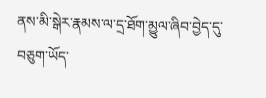ནས་མི་སྒེར་རྣམས་ལ་དྲ་ཐོག་མྱུལ་ཞིབ་བྱེད་དུ་བཅུག་ཡོད་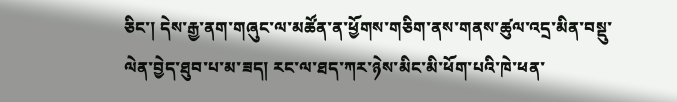ཅིང་། དེས་རྒྱ་ནག་གཞུང་ལ་མཚོན་ན་ཕྱོགས་གཅིག་ནས་གནས་ཚུལ་འདྲ་མིན་བསྡུ་ལེན་བྱེད་ཐུབ་པ་མ་ཟད། རང་ལ་ཐད་ཀར་ཉེས་མིང་མི་ཕོག་པའི་ཁེ་ཕན་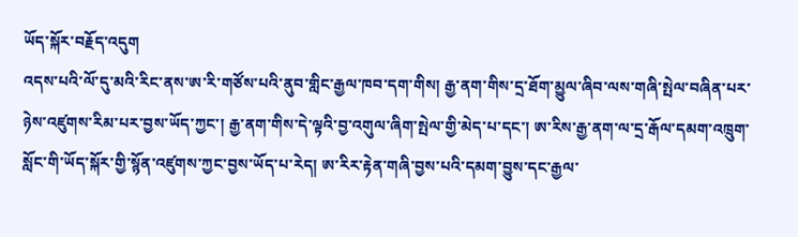ཡོད་སྐོར་བརྗོད་འདུག
འདས་པའི་ལོ་དུ་མའི་རིང་ནས་ཨ་རི་གཙོས་པའི་ནུབ་གླིང་རྒྱལ་ཁབ་དག་གིས། རྒྱ་ནག་གིས་དྲ་ཐོག་མྱུལ་ཞིབ་ལས་གཞི་སྤེལ་བཞིན་པར་ཉེས་འཛུགས་རིམ་པར་བྱས་ཡོད་ཀྱང་། རྒྱ་ནག་གིས་དེ་ལྟའི་བྱ་འགུལ་ཞིག་སྤེལ་གྱི་མེད་པ་དང་། ཨ་རིས་རྒྱ་ནག་ལ་དྲ་རྒོལ་དམག་འཁྲུག་སློང་གི་ཡོད་སྐོར་གྱི་སྙོན་འཛུགས་ཀྱང་བྱས་ཡོད་པ་རེད། ཨ་རིར་རྟེན་གཞི་བྱས་པའི་དམག་བྱུས་དང་རྒྱལ་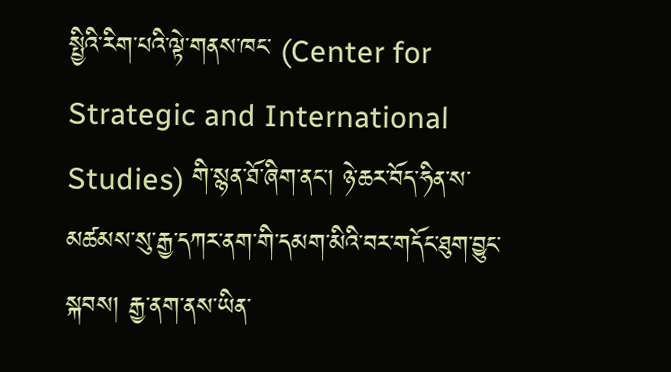སྤྱིའི་རིག་པའི་ལྟེ་གནས་ཁང་ (Center for Strategic and International Studies) གི་སྙན་ཐོ་ཞིག་ནང་། ཉེ་ཆར་བོད་ཧིན་ས་མཚམས་སུ་རྒྱ་དཀར་ནག་གི་དམག་མིའི་བར་གདོང་ཐུག་བྱུང་སྐབས། རྒྱ་ནག་ནས་ཡིན་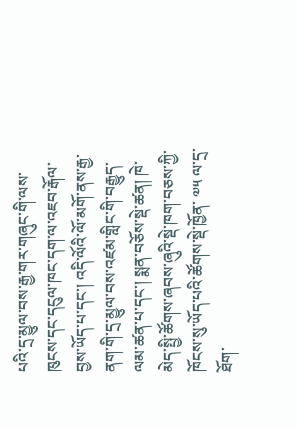པའི་དྲ་མྱུལ་བས་རྒྱ་གར་གཞུང་གི་ལས་ཁུངས་དང་དངུལ་ཁང་དག་ལ་འཇབ་རྒོལ་བྱས་ཡོད་པ་དང་། འདི་ལོའི་ལོ་མགོ་ནས་རྒྱ་ནག་གི་དྲ་མྱུལ་བས་འཛམ་གླིང་གི་བརྒྱུད་ལམ་ཚན་པ་དང་། སྨན་བཅོས་སྡེ་ཚན། ཁེ་མེད་སྤྱི་ཚོགས་ཞབས་ཞུའི་སྡེ་ཁག་བཅས་ཀྱི་ཁོངས་སུ་ཡོད་པའི་ཚོགས་སྡེ་ཁྱོན་ ༧༥ ལ་དྲ་ཐོག་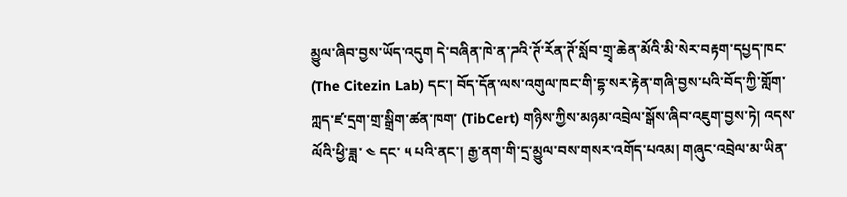མྱུལ་ཞིབ་བྱས་ཡོད་འདུག དེ་བཞིན་ཁེ་ན་ཌའི་ཊོ་རོན་ཊོ་སློབ་གྲྭ་ཆེན་མོའི་མི་སེར་བརྟག་དཔྱད་ཁང་ (The Citezin Lab) དང་། བོད་དོན་ལས་འགུལ་ཁང་གི་དྷ་སར་རྟེན་གཞི་བྱས་པའི་བོད་ཀྱི་གློག་ཀླད་ཛ་དྲག་གྲ་སྒྲིག་ཚན་ཁག་ (TibCert) གཉིས་ཀྱིས་མཉམ་འབྲེལ་སྒོས་ཞིབ་འཇུག་བྱས་ཏེ། འདས་ལོའི་ཕྱི་ཟླ་ ༤ དང་ ༥ པའི་ནང་། རྒྱ་ནག་གི་དྲ་མྱུལ་བས་གསར་འགོད་པའམ། གཞུང་འབྲེལ་མ་ཡིན་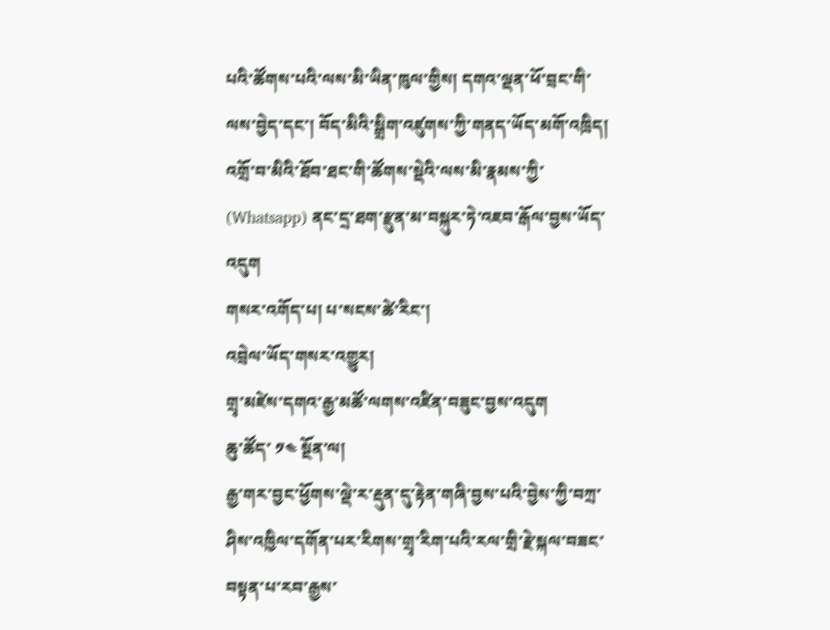པའི་ཚོགས་པའི་ལས་མི་ཡིན་ཁུལ་གྱིས། དགའ་ལྡན་ཕོ་བྲང་གི་ལས་བྱེད་དང་། བོད་མིའི་སྒྲིག་འཛུགས་ཀྱི་གནད་ཡོད་མགོ་འཁྲིད། འགྲོ་བ་མིའི་ཐོབ་ཐང་གི་ཚོགས་སྡེའི་ལས་མི་རྣམས་ཀྱི་ (Whatsapp) ནང་དྲ་ཐག་རྫུན་མ་བསྐུར་ཏེ་འཇབ་རྒོལ་བྱས་ཡོད་འདུག
གསར་འགོད་པ། པ་སངས་ཚེ་རིང་།
འབྲེལ་ཡོད་གསར་འགྱུར།
གྲྭ་མཛེས་དགའ་རྒྱ་མཚོ་ལགས་འཛིན་བཟུང་བྱས་འདུག
ཆུ་ཚོད་ ༡༤ སྔོན་ལ།
རྒྱ་གར་བྱང་ཕྱོགས་ལྡེ་ར་རྡུན་དུ་རྟེན་གཞི་བྱས་པའི་བྱེས་ཀྱི་བཀྲ་ཤིས་འཁྱིལ་དགོན་པར་རིགས་གྲྭ་རིག་པའི་རལ་གྲི་རྗེ་སྐལ་བཟང་བསྟན་པ་རབ་རྒྱས་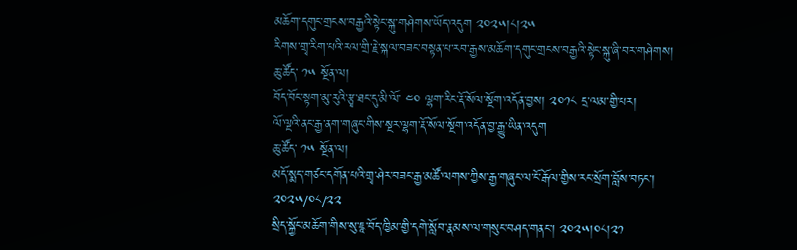མཆོག་དགུང་གྲངས་བརྒྱའི་སྟེང་སྐུ་གཤེགས་ཡོད་འདུག ༢༠༢༥།༨།༢༥
རིགས་གྲྭ་རིག་པའི་རལ་གྲི་རྗེ་སྐལ་བཟང་བསྟན་པ་རབ་རྒྱས་མཆོག་དགུང་གྲངས་བརྒྱའི་སྟེང་སྐུ་ཞི་བར་གཤེགས།
ཆུ་ཚོད་ ༡༥ སྔོན་ལ།
བོད་བོང་སྟག་མུ་རུའི་རྩྭ་ཐང་དུ་མི་ལོ་ ༤༠ ལྷག་རིང་རྡོ་སོལ་སྔོག་འདོན་བྱས། ༢༠༡༨ དྲ་ལམ་གྱི་པར།
ལོ་ལྔའི་ནང་རྒྱ་ནག་གཞུང་གིས་སྔར་ལྷག་རྡོ་སོལ་སྔོག་འདོན་བྱ་རྒྱུ་ཡིན་འདུག
ཆུ་ཚོད་ ༡༥ སྔོན་ལ།
མདོ་སྨད་གཙང་དགོན་པའི་གྲྭ་ཤེར་བཟང་རྒྱ་མཚོ་ལགས་ཀྱིས་རྒྱ་གཞུང་ལ་ངོ་རྒོལ་གྱིས་རང་སྲོག་བློས་བཏང་།
༢༠༢༥/༠༨/༢༢
སྲིད་སྐྱོང་མཆོག་གིས་སུ་ཇཱ་བོད་ཁྱིམ་གྱི་དགེ་སློབ་རྣམས་ལ་གསུང་བཤད་གནང་། ༢༠༢༥།༠༨།༢༡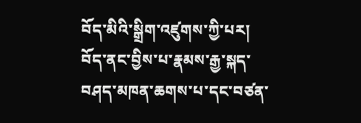བོད་མིའི་སྒྲིག་འཛུགས་ཀྱི་པར།
བོད་ནང་བྱིས་པ་རྣམས་རྒྱ་སྐད་བཤད་མཁན་ཆགས་པ་དང་བཙན་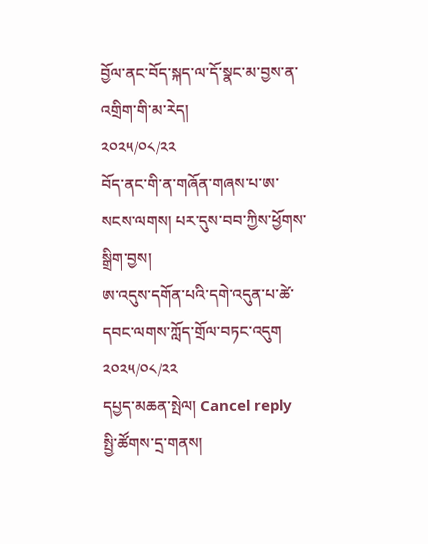བྱོལ་ནང་བོད་སྐད་ལ་དོ་སྣང་མ་བྱས་ན་འགྲིག་གི་མ་རེད།
༢༠༢༥/༠༨/༢༢
བོད་ནང་གི་ན་གཞོན་གཞས་པ་ཨ་སངས་ལགས། པར་དུས་བབ་ཀྱིས་ཕྱོགས་སྒྲིག་བྱས།
ཨ་འདུས་དགོན་པའི་དགེ་འདུན་པ་ཚེ་དབང་ལགས་ཀློད་གྲོལ་བཏང་འདུག
༢༠༢༥/༠༨/༢༢
དཔྱད་མཆན་སྤེལ། Cancel reply
སྤྱི་ཚོགས་དྲ་གནས།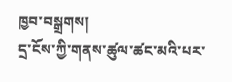ཁྱབ་བསྒྲགས།
དྲ་ངོས་ཀྱི་གནས་ཚུལ་ཚང་མའི་པར་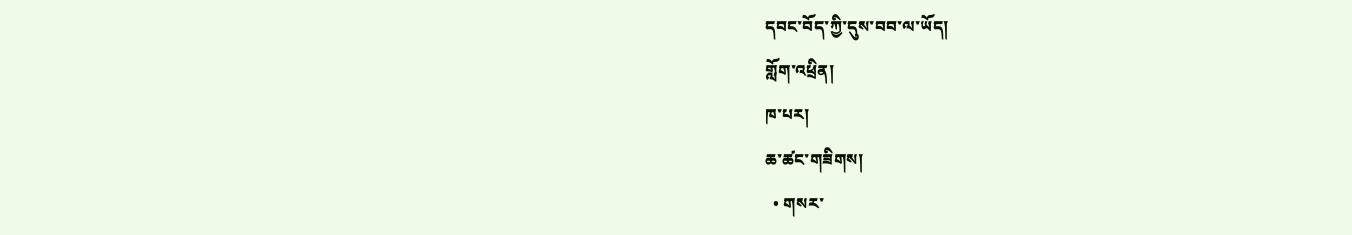དབང་བོད་ཀྱི་དུས་བབ་ལ་ཡོད།
གློག་འཕྲིན།
ཁ་པར།
ཆ་ཚང་གཟིགས།
  • གསར་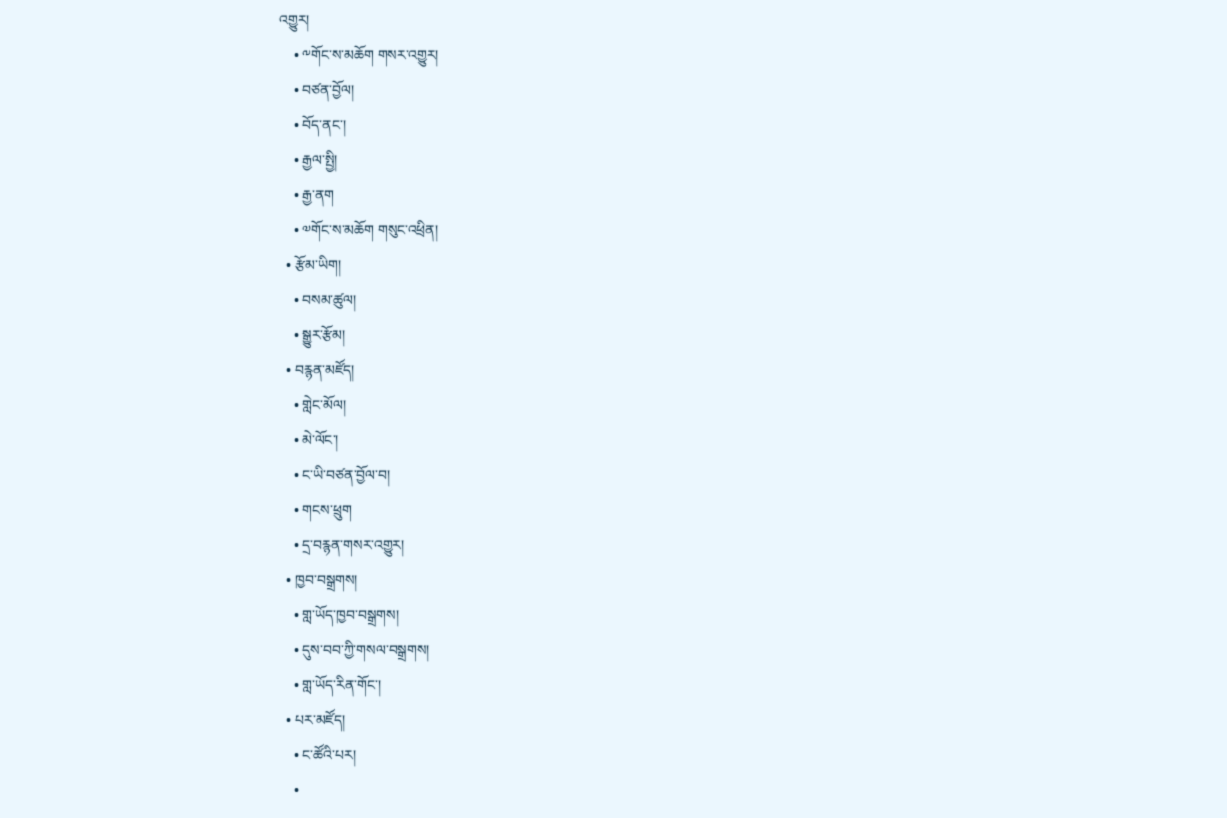འགྱུར།
    • ༸གོང་ས་མཆོག གསར་འགྱུར།
    • བཙན་བྱོལ།
    • བོད་ནང་།
    • རྒྱལ་སྤྱི།
    • རྒྱ་ནག
    • ༧གོང་ས་མཆོག གསུང་འཕྲིན།
  • རྩོམ་ཡིག།
    • བསམ་ཚུལ།
    • སྒྱུར་རྩོམ།
  • བརྙན་མཛོད།
    • གླེང་མོལ།
    • མེ་ལོང་།
    • ང་ཡི་བཙན་བྱོལ་བ།
    • གངས་ཕྲུག
    • དྲ་བརྙན་གསར་འགྱུར།
  • ཁྱབ་བསྒྲགས།
    • གླ་ཡོད་ཁྱབ་བསྒྲགས།
    • དུས་བབ་ཀྱི་གསལ་བསྒྲགས།
    • གླ་ཡོད་རིན་གོང་།
  • པར་མཛོད།
    • ང་ཚོའི་པར།
    •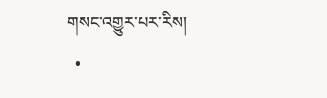གསང་འགྱུར་པར་རིས།
  •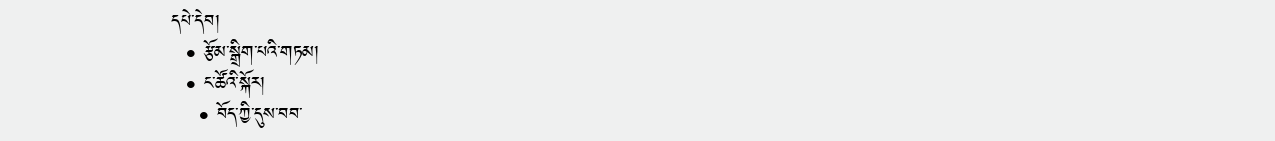དཔེ་དེབ།
  • རྩོམ་སྒྲིག་པའི་གཏམ།
  • ང་ཚོའི་སྐོར།
    • བོད་ཀྱི་དུས་བབ་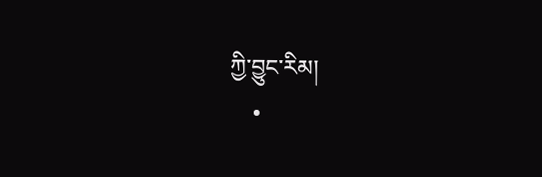ཀྱི་བྱུང་རིམ།
    •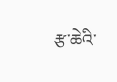རྩ་ཆེའི་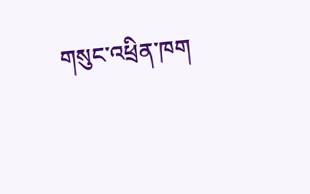གསུང་འཕྲིན་ཁག